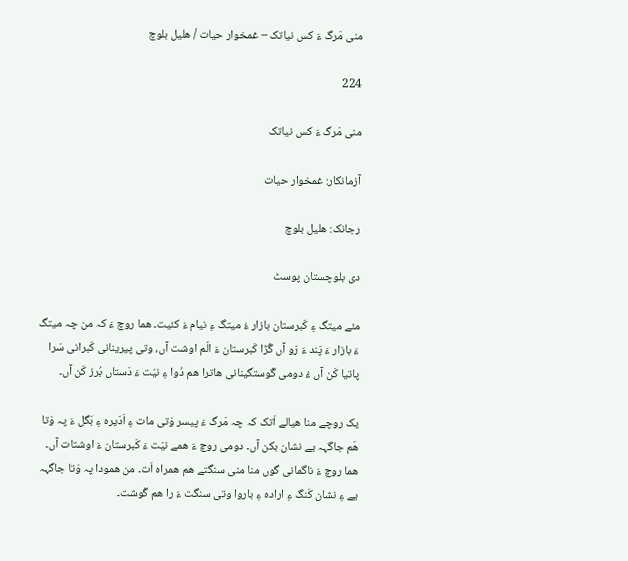منی مَرگ ءَ کس نیاتک – غمخوار حیات / ھلیل بلوچ

224

منی مَرگ ءَ کس نیاتک

آزمانکار: غمخوار حیات

رجانک: ھلیل بلوچ

دی بلوچستان پوسٹ

مئے میتگ ءِ کَبرستان بازار ءُ میتگ ءِ نیام ءَ کئیت۔ ھما روچ ءَ کہ من چہ میتگ ءَ بازار ءَ پَند ءَ رَو آں گُڑا کَبرستان ءَ الّم اوشت آں، وتی پیرینانی کَبرانی سَرا پاتیا کَن آں ءُ دومی گْوستگینانی ھاترا ھم دُوا ءِ نیّت ءَ دَستاں بُرز کَن آں۔

یک روچے منا ھیالے اَتک کہ چہ مَرگ ءَ پیسر وَتی مات ءِ اَدّیرہ ءِ بَگل ءَ پہ وَتا ھَم جاگہہ یے نشان بکن آں۔ دومی روچ ءَ ھمے نیّت ءَ کَبرستان ءَ اوشتات آں۔ ھما روچ ءَ ناگمانی گوں منا منی سنگتے ھم ھمراہ اَت۔ من ھمودا پہ وَتا جاگہہ یے ءِ نشان کَنگ ءِ ارادہ ءِ باروا وتی سنگت ءَ را ھم گْوشت۔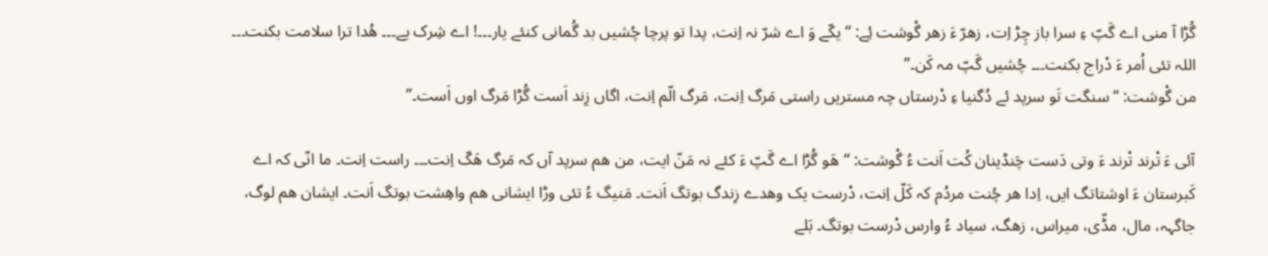گُڑا آ منی اے گَپّ ءِ سرا باز چِڑ اِت، زھرّ ءَ زھر گْوشت ئِے: “یکّے وَ اے شرّ نہ اِنت، پدا تو پرچا چُشیں بد گُمانی کنئے یار۔۔۔! اے شِرک یے۔۔۔ ھُدا ترا سلامت بکنت۔۔۔ اللہ تئی اُمر ءَ دْراج بکنت۔۔۔ چُشیں گَپّ مہ کَن۔”
من گْوشت: “سنگت تَو سرپد ئے دُگنیا ءِ دْرستاں چہ مستریں راستی مَرگ اِنت، مَرگ الّم اِنت، اگاں زِند اَست گُڑا مَرگ اوں اَست۔”

آئی ءَ تْرند تْرند ءَ وتی دَست چَنڈینان کُت اَنت ءُ گْوشت: “ھَو گُڑا اے گَپّ ءَ کئے نہ مَنّ ایت، من ھم سرپد آں کہ مَرگ ھَکّ اِنت۔۔۔ راست اِنت۔ ما انّی کہ اے کَبرستان ءَ اوشتاتگ ایں، اِدا ھر چُنت مردُم کہ کَلّ اِنت، دْرست یک وھدے زِندگ بوتگ اَنت۔ مَنیگ ءُ تئی وڑا ایشانی ھم واھِشت بوتگ اَنت۔ ایشان ھم لوگ، جاگہہ، مال، مڈّی، میراس، زھگ، سیاد ءُ وارس دْرست بوتگ۔ بَلے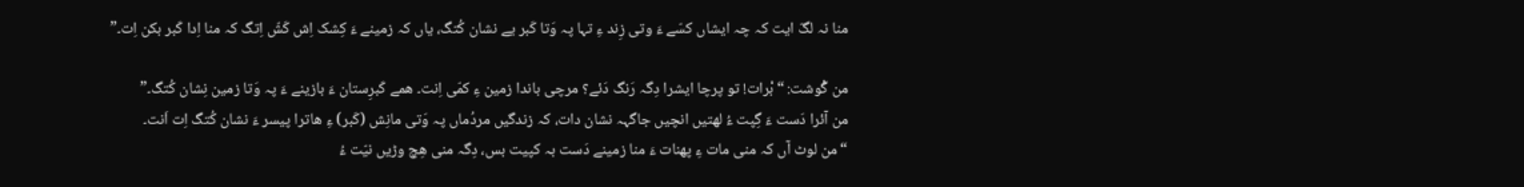منا نہ لگّ ایت کہ چہ ایشاں کسّے ءَ وتی زِند ءِ تہا پہ وَتا کَبر یے نشان کُتگ، یاں کہ زمینے ءَ کِشک اِش کَشّ اِتگ کہ منا اِدا کَبر بکن اِت۔”

من گْوشت: “بْرات! تو پرچا ایشرا دِگہ رَنگ دَئے؟ مرچی باندا زمین ءِ کمّی اِنت۔ ھمے کَبرِستان ءَ بازینے ءَ پہ وَتا زمین نِشان کُتگ۔”
من آئرا دَست ءَ گِپت ءُ لھتیں انچیں جاگہہ نشان دات، کہ زندگیں مردُماں پہ وَتی مانِش (کَبر) ءِ ھاترا پیسر ءَ نشان کُتگ اِت اَنت۔
“من لوٹ آں کہ منی مات ءِ پھنات ءَ منا زمینے دَست بہ کپیت بس، دِگہ منی ھِچ وڑیں نیّت ءُ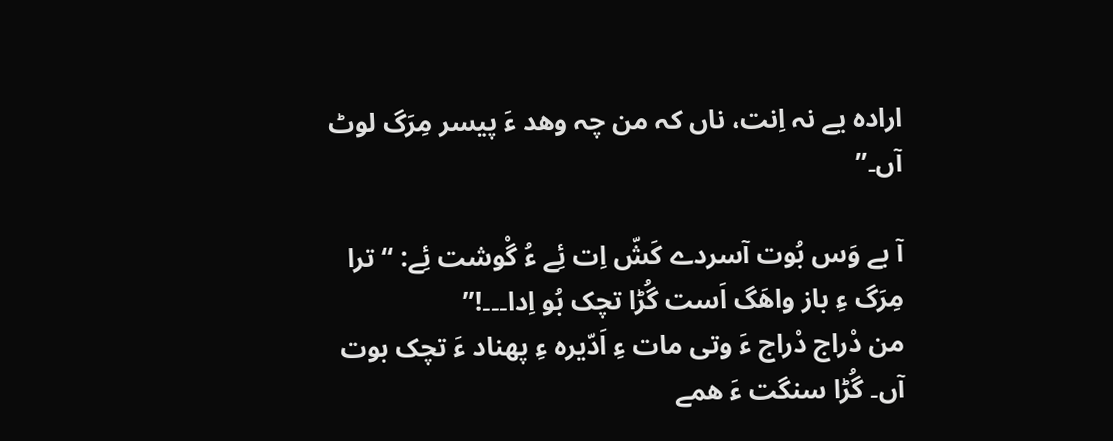ارادہ یے نہ اِنت، ناں کہ من چہ وھد ءَ پیسر مِرَگ لوٹ آں۔”

آ بے وَس بُوت آسردے کَشّ اِت ئِے ءُ گْوشت ئِے: “ترا مِرَگ ءِ باز واھَگ اَست گُڑا تچک بُو اِدا۔۔۔!”
من دْراج دْراج ءَ وتی مات ءِ اَدّیرہ ءِ پھناد ءَ تچک بوت آں۔ گُڑا سنگت ءَ ھمے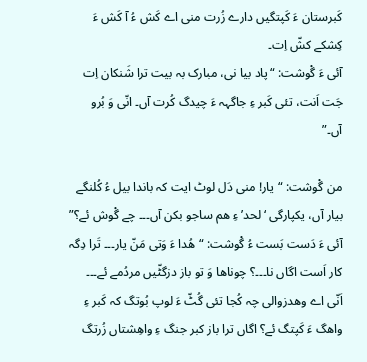کَبرستان ءَ کَپتگیں دارے زُرت منی اے کَش ءُ آ کَش ءَ کِشکے کشّ اِت۔
آئی ءَ گْوشت: “پاد بیا نی، مبارک بہ بیت ترا شَنکان اِت جَت اَنت، تئی کَبر ءِ جاگہہ ءَ چیدگ کُرت آں۔ انّی وَ بُرو آں۔”

من گْوشت: “یار! منی دَل لوٹ ایت کہ باندا بیل ءُ کُلنگے بیار آں، یکپارگی ‘لحد’ ءِ ھم ساجو بکن آں۔۔۔ چے گْوش ئے؟”
آئی ءَ دَست بَست ءُ گْوشت: “ھُدا ءَ وَتی مَنّ یار۔۔۔ تَرا دِگہ کار اَست اگاں نا۔۔۔؟ چوناھا وَ تو باز دزگٹّیں مردُمے ئے۔۔۔ اَنّی اے وھدزوالی چہ کُجا تئی گُٹّ ءَ لوپ بُوتگ کہ کَبر ءِ واھگ ءَ کَپتگ ئے؟ اگاں ترا باز کبر جنگ ءِ واھِشتاں زُرتگ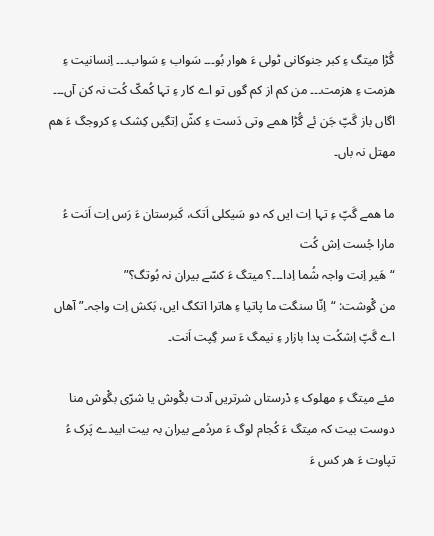گُڑا میتگ ءِ کبر جنوکانی ٹولی ءَ ھوار بُو۔۔۔ سَواب ءِ سَواب۔۔۔ اِنسانیت ءِ ھزمت ءِ ھزمت۔۔۔ من کم از کم گوں تو اے کار ءِ تہا کُمکّ کُت نہ کن آں۔۔۔ اگاں باز گَپّ جَن ئے گُڑا ھمے وتی دَست ءِ کشّ اِتگیں کِشک ءِ کروجگ ءَ ھم مھتل نہ باں۔

ما ھمے گَپّ ءِ تہا اِت ایں کہ دو سَیکلی اَتک، کَبرستان ءَ رَس اِت اَنت ءُ مارا جُست اِش کُت
“ھَیر اِنت واجہ شُما اِدا۔۔۔؟ میتگ ءَ کسّے بیران نہ بُوتگ؟”
من گْوشت: “اِنّا سنگت ما پاتیا ءِ ھاترا اتکگ ایں، بَکش اِت واجہ۔” آھاں اے گَپّ اِشکُت پدا بازار ءِ نیمگ ءَ سر گِپت اَنت۔

مئے میتگ ءِ مھلوک ءِ دْرستاں شرتریں آدت بگْوش یا شرّی بگْوش منا دوست بیت کہ میتگ ءَ کُجام لوگ ءَ مردُمے بیران بہ بیت ابیدے پَرک ءُ تپاوت ءَ ھر کس ءَ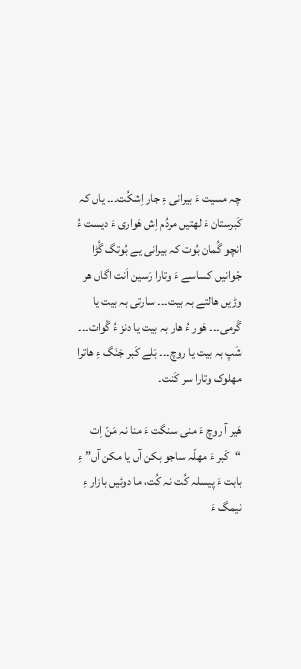چہ مسیت ءَ بیرانی ءِ جار اِشکُت۔۔۔ یاں کہ کَبرستان ءَ لھتیں مردُم اِش ھَواری ءَ دیست ءُ انچو گُمان بُوت کہ بیرانی یے بُوتگ گُڑا جْوانیں کساسے ءَ وتارا رَسین اَنت اگاں ھر وڑیں ھالتے بہ بیت۔۔۔ سارتی بہ بیت یا گَرمی۔۔۔ ھَور ءُ ھار بہ بیت یا دنز ءُ گْوات۔۔۔ شَپ بہ بیت یا روچ۔۔۔ بَلے کَبر جَنَگ ءِ ھاترا مھلوک وتارا سر کَنت۔

ھَیر آ روچ ءَ منی سنگت ءَ منا نہ مَنّ اِت “کَبر ءَ مھلّہ ساجو بکن آں یا مکن آں” ءِ بابت ءَ پیسلہ کُت نہ کُت، ما دوئیں بازار ءِ نیمگ ءَ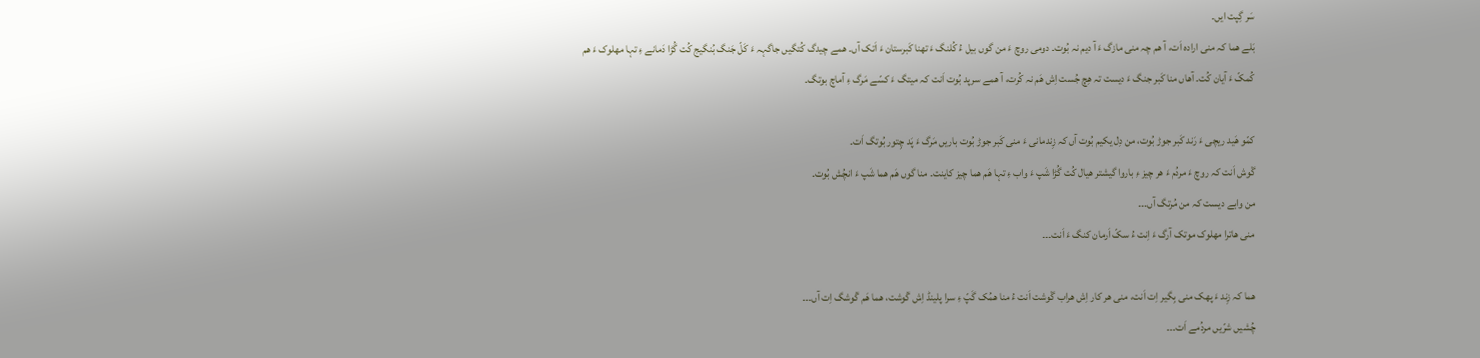سَر گِپت ایں۔
بَلے ھما کہ منی ارادہ اَت، آ ھم چہ منی مازگ ءَ آ دیم نہ بُوت۔ دومی روچ ءَ من گوں بیل ءُ کُلنگ ءَ تھنا کَبرستان ءَ اَتک آں۔ ھمے چیدگ کُتگیں جاگہہ ءَ کَلّ جَنگ بُنگیج کُت گُڑا دَمانے ءِ تہا مھلوک ءَ ھم کُمکّ ءَ آیان کُت۔ آھاں منا کَبر جنگ ءَ دیست تہ ھِچ جُست اِش ھَم نہ کُرت، آ ھمے سرپد بُوت اَنت کہ میتگ ءَ کسّے مَرگ ءِ آماچ بوتگ۔

کمّو ھَید ریچی ءَ رَند کَبر جوڑ بُوت، من دِل یکیم بُوت آں کہ زِندمانی ءَ منی کَبر جوڑ بُوت باریں مَرگ ءَ پَد چِتور بُوتگ اَت۔
گْوش اَنت کہ روچ ءَ مردُم ءَ ھر چیز ءِ باروا گیشتر ھیال کُت گُڑا شَپ ءَ واب ءِ تہا ھَم ھما چیز کاینت۔ منا گوں ھَم ھما شَپ ءَ انچُش بُوت۔
من وابے دیست کہ من مُرتگ آں۔۔۔
منی ھاترا مھلوک موتک آرگ ءَ اِنت ءُ سکّ اَرمان کنگ ءَ اَنت۔۔۔

ھما کہ زِند ءَ پھک منی بِگیر اِت اَنت، منی ھر کار اِش ھراب گْوشت اَنت ءُ منا ھمُک گَپّ ءِ سرا پلینڈ اِش گْوشت، ھما ھَم گْوشگ اِت آں۔۔۔
چُشیں شرّیں مردُمے اَت۔۔۔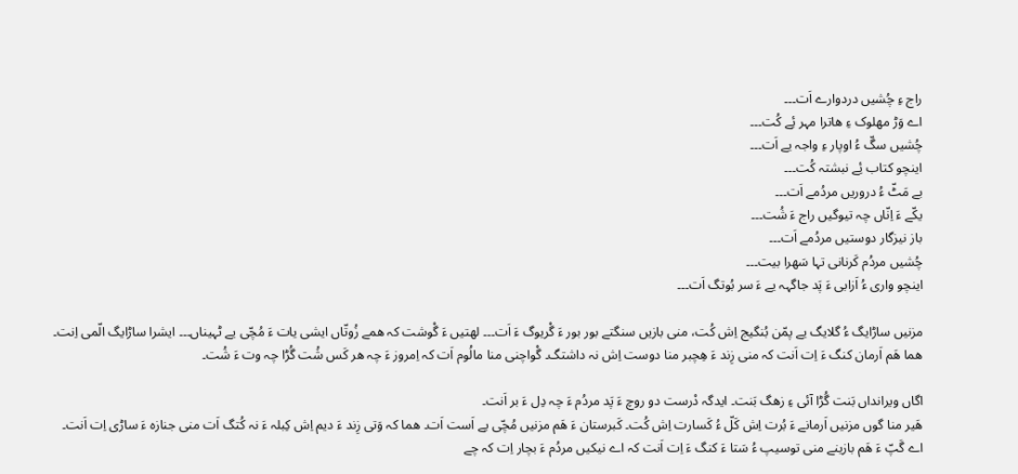راج ءِ چُشیں دردوارے اَت۔۔۔
اے وَڑ مھلوک ءِ ھاترا مہر ئِے کُت۔۔۔
چُشیں سگّ ءُ اوپار ءِ واجہ یے اَت۔۔۔
اینچو کتاب ئِے نبشتہ کُت۔۔۔
بے مَٹّ ءُ دروریں مردُمے اَت۔۔۔
یکّے ءَ اِنّاں چہ تیوگیں راج ءَ شُت۔۔۔
باز نیزگار دوستیں مردُمے اَت۔۔۔
چُشیں مردُم کَرنانی تہا سَھرا بیت۔۔۔
اینچو واری ءُ اَزابی ءَ پَد جاگہہ یے ءَ سر بُوتگ اَت۔۔۔

مزنیں ساڑایگ ءُ گلایگ یے پمّن بُنگیج اِش کُت، منی بازیں سنگتے بور بور ءَ گْریوگ ءَ اَت۔۔۔ لھتیں ءَ گْوشت کہ ھمے زُوتّاں ایشی یات ءَ مُچّی یے ٹہیناں۔۔۔ ایشرا ساڑایگ الّمی اِنت۔
ھما ھَم اَرمان کنگ ءَ اِت اَنت کہ منی زِند ءَ ھِچبر منا دوست اِش نہ داشتگ۔ گْواچنی منا مالُوم اَت کہ اِمروز ءَ چہ ھر کَس شُت گُڑا چہ وت ءَ شُت۔

اگاں ویرانداں بَنت گُڑا آئی ءِ زھگ بَنت۔ ایدگہ دْرست دو روچ ءَ پَد مردُم ءَ چہ دِل ءَ بر اَنت۔
ھَیر منا گوں مزنیں اَرمانے ءَ بُرت اِش کَلّ ءُ کَسارت اِش کُت۔ کَبرستان ءَ ھَم مزنیں مُچّی یے اَست اَت۔ ھما کہ وَتی زِند ءَ دیم اِش کِبلہ ءَ نہ کُتگ اَت منی جنازہ ءَ ساڑی اِت اَنت۔
اے گَپّ ءَ ھَم بازینے منی توسیپ ءُ سَتا ءَ کنگ ءَ اِت اَنت کہ اے نیکیں مردُم ءَ بچار اِت کہ چے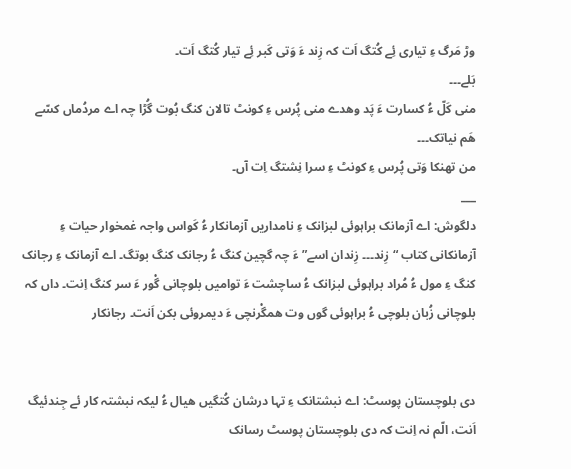وڑ مَرگ ءِ تیاری ئِے کُتگ اَت کہ زِند ءَ وَتی کَبر ئِے تیار کُتگ اَت۔
بَلے۔۔۔
منی کَلّ ءُ کسارت ءَ پَد وھدے منی پُرس ءِ کونٹ تالان کنگ بُوت گُڑا چہ اے مردُماں کسّے ھَم نیاتک۔۔۔
من تھنکا وَتی پُرس ءِ کونٹ ءِ سرا نِشتگ اِت آں۔
___
دلگوش: اے آزمانک براہوئی لبزانک ءِ نامداریں آزمانکار ءُ کَواس واجہ غمخوار حیات ءِ آزمانکانی کتاب “زِند۔۔۔ زِندان اسے” ءَ چہ گچین کنگ ءُ رجانک کنگ بوتگ۔ اے آزمانک ءِ رجانک کنگ ءِ مول ءُ مُراد براہوئی لبزانک ءُ ساچشت ءَ توامیں بلوچانی گْور ءَ سر کنگ اِنت۔ داں کہ بلوچانی زُبان بلوچی ءُ براہوئی گوں وت ھمگْرنچی ءَ دیمروئی بکن اَنت۔ رجانکار


دی بلوچستان پوسٹ: اے نبشتانک ءِ تہا درشان کُتگیں ھیال ءُ لیکہ نبشتہ کار ئے جِندئیگ اَنت، الّم نہ اِنت کہ دی بلوچستان پوسٹ رسانک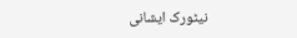نیٹورک ایشانی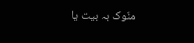منّوک بہ بیت یا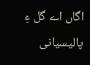اگاں اے گل ءِ پالیسیانی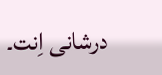درشانی اِنت۔